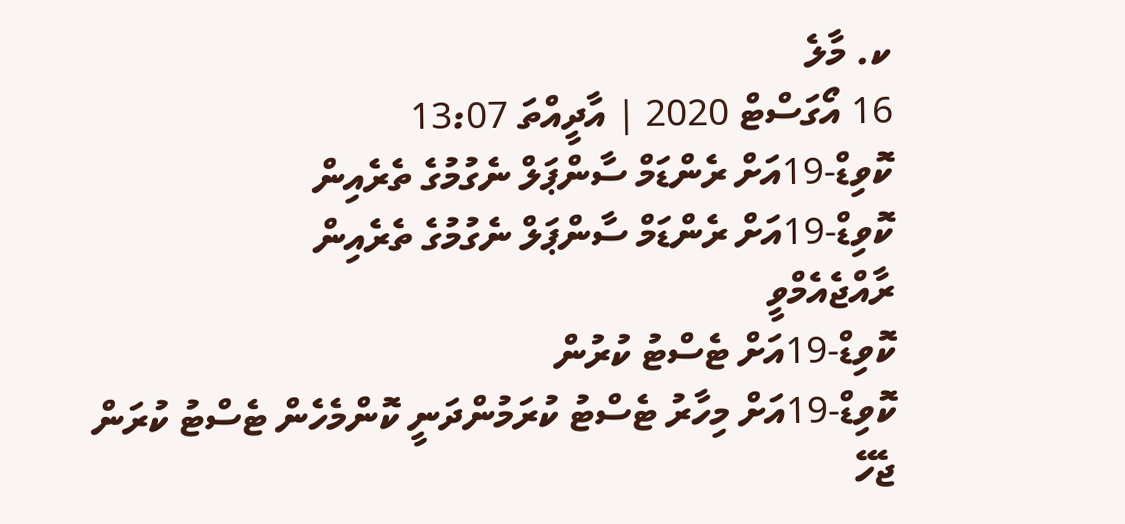ކ. މާލެ
16 އޯގަސްޓް 2020 | އާދީއްތަ 13:07
ކޮވިޑް-19އަށް ރެންޑަމް ސާންޕަލް ނެގުމުގެ ތެރެއިން
ކޮވިޑް-19އަށް ރެންޑަމް ސާންޕަލް ނެގުމުގެ ތެރެއިން
ރާއްޖެއެމްވީ
ކޮވިޑް-19އަށް ޓެސްޓު ކުރުން
ކޮވިޑް-19އަށް މިހާރު ޓެސްޓު ކުރަމުންދަނީ ކޮންމެހެން ޓެސްޓު ކުރަން ޖެހޭ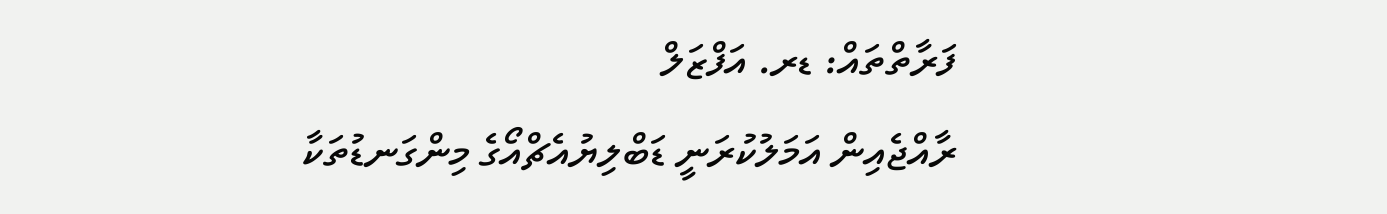ފަރާތްތައް: ޑރ. އަފްޒަލް
ރާއްޖެއިން އަމަލުކުރަނީ ޑަބްލިޔުއެޗްއޯގެ މިންގަނޑުތަކާ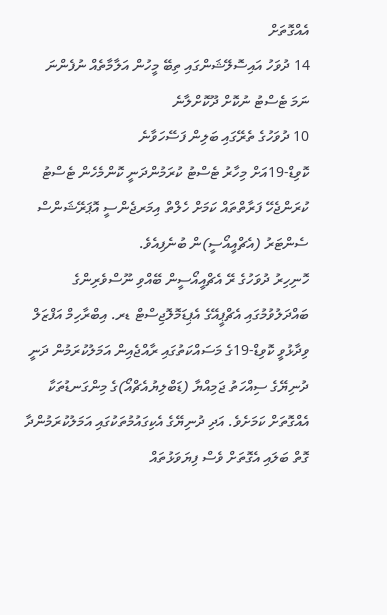އެއްގޮތަށް
14 ދުވަހު އައިސޮލޭޝަންގައި ތިބޭ މީހުން އަލާމާތެއް ނުފެންނަ ނަމަ ޓެސްޓު ނުކޮށް ދޫކޮށްލާނެ
10 ދުވަހުގެ ތެރޭގައި ބަލިން ފަސޭހަވާނެ
ކޮވިޑް-19އަށް މިހާރު ޓެސްޓު ކުރަމުންދަނީ ކޮންމެހެން ޓެސްޓު ކުރަންޖެހޭ ފަރާތްތައް ކަމަށް ހެލްތް އިމަރޖެންސީ އޮޕަރޭޝަންސް ސެންޓަރު (އެޗްއީއޯސީ)ން ބުނެފިއެވެ.
ހޮނިހިރު ދުވަހުގެ ރޭ އެޗްއީއޯސީން ބޭއްވި ނޫސްވެރިންގެ ބައްދަލުވުމުގައި އެޗްޕީއޭގެ އެޕިޑަމޮލޮޖިސްޓް ޑރ. އިބްރާހިމް އަފްޒަލް ވިދާޅުވީ ކޮވިޑް-19ގެ މަސައްކަތުގައި ރާއްޖެއިން އަމަލުކުރަމުން ދަނީ ދުނިޔޭގެ ސިއްހަތު ޖަމިއްޔާ (ޑަބްލިޔުއެޗްއޯ)ގެ މިންގަނޑުތަކާ އެއްގޮތަށް ކަމަށެވެ. އަދި ދުނިޔޭގެ އެކިގައުމުތަކުގައި އަމަލުކުރަމުންދާ ގޮތް ބަލައި އެގޮތަށް ވެސް ފިޔަވަޅުތައް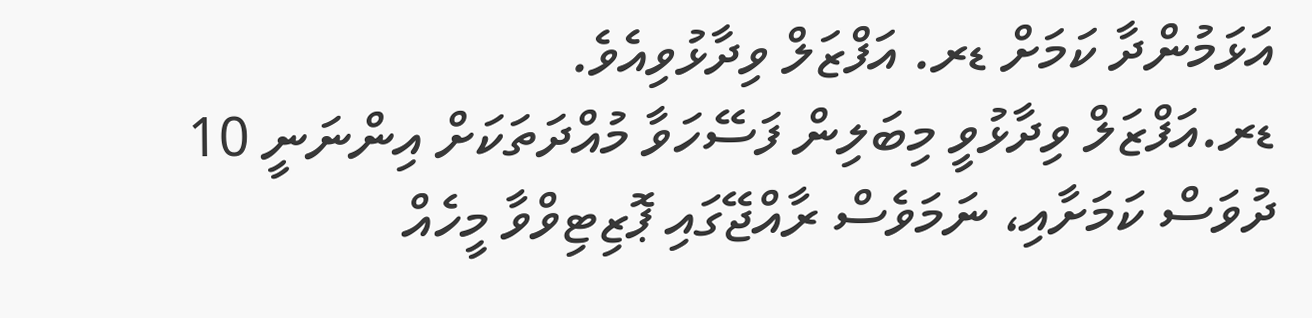އަޅަމުންދާ ކަމަށް ޑރ. އަފްޒަލް ވިދާޅުވިއެވެ.
ޑރ.އަފްޒަލް ވިދާޅުވީ މިބަލިން ފަސޭހަވާ މުއްދަތަކަށް އިންނަނީ 10 ދުވަސް ކަމަށާއި، ނަމަވެސް ރާއްޖޭގައި ޕޮޒިޓިވްވާ މީހެއް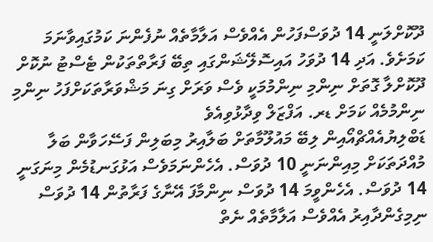ދޫކޮށްލަނީ 14 ދުވަސްފަހުން އެއްވެސް އަލާމާތެއް ނުފެންނަ ކަމުގައިވާނަމަ ކަމަށެވެ. އަދި 14 ދުވަހު އައިސޮލޭޝަންގައި ތިބޭ ފަރާތްތަކުން ޓެސްޓު ނުކޮށް ދޫކޮށްލާ ގޮތަށް ނިންމި ނިންމުމަކީ ވެސް ވަރަށް ގިނަ މަޝްވަރާތަކަށްފަހު ނިންމި ނިންމުމެއް ކަމަށް ޑރ. އަފްޒަލް ވިދާޅުވިއެވެ
ޑަބްލިޔުއެއްޗްއޯއިން ލިބޭ މައުލޫމާތަށް ބަލާއިރު މިބަލިން ފަސޭހަވާން ބަލާ މުއްދަތަކަށް މިއިންނަނީ 10 ދުވަސް. އެހެންނަމަވެސް އަޅުގަނޑުމެން މިނަގަނީ 14 ދުވަސް. އެހެންވީމަ 14 ދުވަސް ނިންމާފަ އޭނާގެ ފަރާތުން 14 ދުވަސް ނިމިގެންދާއިރު އެއްވެސް އަލާމާތެއް ނެތް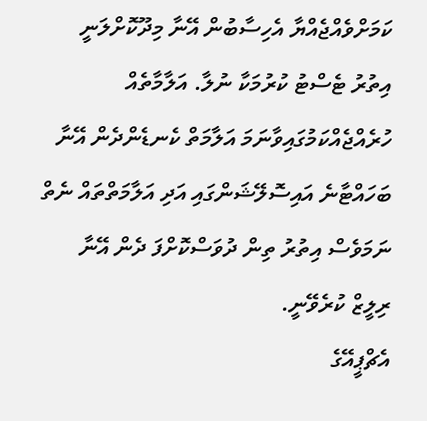ކަމަށްވެއްޖެއްޔާ އެހިސާބުން އޭނާ މިދޫކޮށްލަނީ އިތުރު ޓެސްޓު ކުރުމަކާ ނުލާ. އަލާމާތެއް ހުރެއްޖެއްކަމުގައިވާނަމަ އަލާމަތް ކެނޑެންދެން އޭނާ ބަހައްޓާނެ އައިސޮލޭޝަންގައި އަދި އަލާމަތްތައް ނެތް ނަމަވެސް އިތުރު ތިން ދުވަސްކޮށްފަ ދެން އޭނާ ރިލީޒް ކުރެވޭނީ.
އެޗްޕީއޭގެ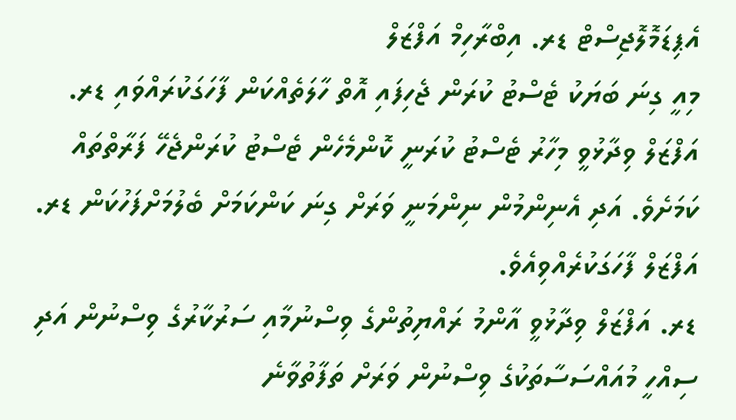އެޕިޑަމޮލޮޖިސްޓް ޑރ. އިބްރާހިމް އަފްޒަލް
މިއީ ގިނަ ބަޔަކު ޓެސްޓު ކުރަން ޖެހިފައި އޮތް ހާލަތެއްކަން ފާހަގަކުރައްވައި ޑރ. އަފްޒަލް ވިދާޅުވީ މިހާރު ޓެސްޓު ކުރަނީ ކޮންމެހެން ޓެސްޓު ކުރަންޖެހޭ ފަރާތްތައް ކަމަށެވެ. އަދި އެނިންމުން ނިންމަނީ ވަރަށް ގިނަ ކަންކަމަށް ބެލުމަށްފަހުކަން ޑރ. އަފްޒަލް ފާހަގަކުރެއްވިއެވެ.
ޑރ. އަފްޒަލް ވިދާޅުވީ އާންމު ރައްޔިތުންގެ ވިސްނުމާއި ސަރުކާރުގެ ވިސްނުން އަދި ސިއްހީ މުއައްސަސާތަކުގެ ވިސްނުން ވަރަށް ތަފާތުވާނެ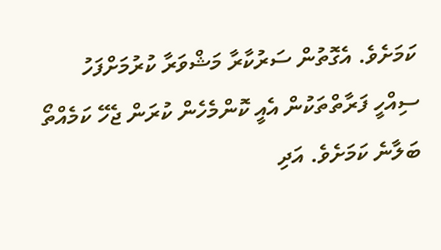ކަމަށެވެ. އެގޮތުން ސަރުކާރާ މަޝްވަރާ ކުރުމަށްފަހު ސިއްހީ ފަރާތްތަކުން އެއީ ކޮންމެހެން ކުރަން ޖެހޭ ކަމެއްތޯ ބަލާނެ ކަމަށެވެ. އަދި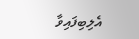އެލިބިފައިވާ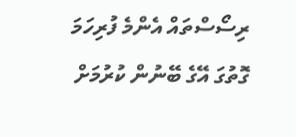ރިސޯސްތައް އެންމެ ފުރިހަމަ ގޮތުގަ އޭގެ ބޭނުން ކުރުމަށް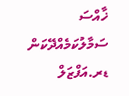ޚާއްސަ ސަމާލުކަމެއްދޭކަން ޑރ.އަފްޒަލް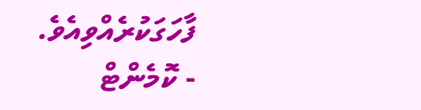ފާހަގަކުރެއްވިއެވެ.
- ކޮމެންޓް